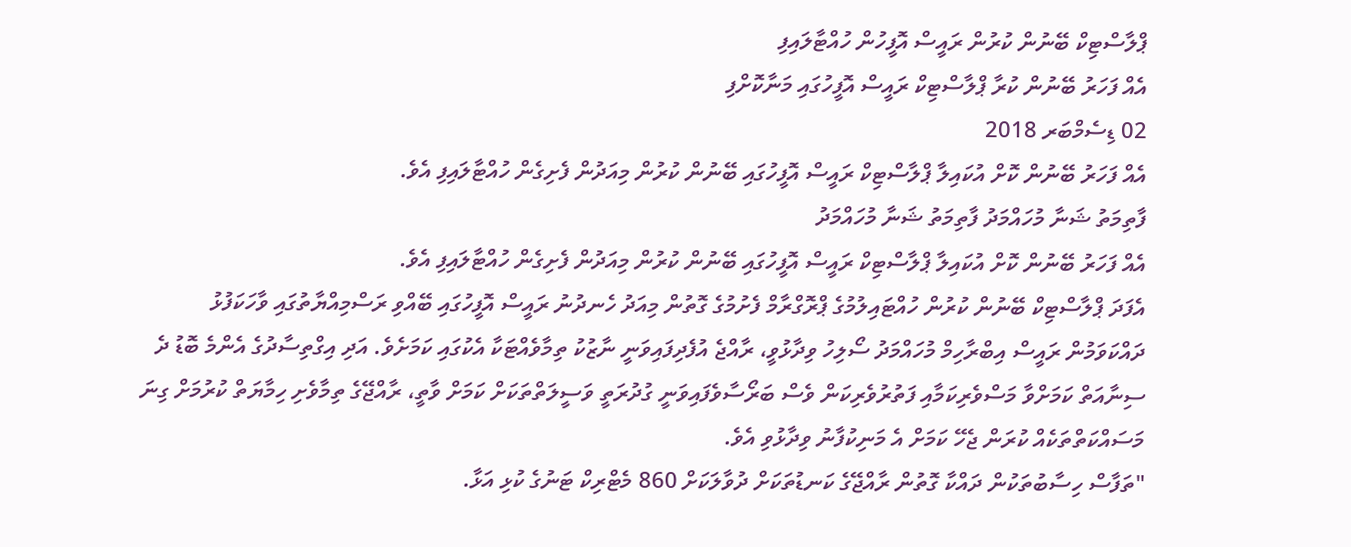ޕްލާސްޓިކް ބޭނުން ކުރުން ރައީސް އޮފީހުން ހުއްޓާލައިފި
އެއް ފަހަރު ބޭނުން ކުރާ ޕްލާސްޓިކް ރައީސް އޮފީހުގައި މަނާކޮށްފި
02 ޑިސެމްބަރ 2018
އެއް ފަހަރު ބޭނުން ކޮށް އުކައިލާ ޕްލާސްޓިކް ރައީސް އޮފީހުގައި ބޭނުން ކުރުން މިއަދުން ފެށިގެން ހުއްޓާލައިފި އެވެ.
ފާތިމަތު ޝަނާ މުހައްމަދު ފާތިމަތު ޝަނާ މުހައްމަދު
އެއް ފަހަރު ބޭނުން ކޮށް އުކައިލާ ޕްލާސްޓިކް ރައީސް އޮފީހުގައި ބޭނުން ކުރުން މިއަދުން ފެށިގެން ހުއްޓާލައިފި އެވެ.
އެފަދަ ޕްލާސްޓިކް ބޭނުން ކުރުން ހުއްޓައިލުމުގެ ޕްރޮގްރާމް ފެށުމުގެ ގޮތުން މިއަދު ހެނދުނު ރައީސް އޮފީހުގައި ބޭއްވި ރަސްމިއްޔާތުގައި ވާހަކަފުޅު ދައްކަވަމުން ރައީސް އިބްރާހިމް މުހައްމަދު ސޯލިހު ވިދާޅުވީ، ރާއްޖެ އުފެދިފައިވަނީ ނާޒުކު ތިމާވެއްޓަކާ އެކުގައި ކަމަށެވެ. އަދި އިގްތިސާދުގެ އެންމެ ބޮޑު ދެ ސިނާއަތް ކަމަށްވާ މަސްވެރިކަމާއި ފަތުރުވެރިކަން ވެސް ބަރޯސާވެފައިވަނީ ގުދުރަތީ ވަސީލަތްތަކަށް ކަމަށް ވާތީ، ރާއްޖޭގެ ތިމާވެށި ހިމާޔަތް ކުރުމަށް ގިނަ މަސައްކަތްތަކެއް ކުރަން ޖެހޭ ކަމަށް އެ މަނިކުފާނު ވިދާޅުވި އެވެ.
"ތަފާސް ހިސާބުތަކުން ދައްކާ ގޮތުން ރާއްޖޭގެ ކަނޑުތަކަށް ދުވާލަކަށް 860 މެޓްރިކް ޓަނުގެ ކުޅި އަޅާ.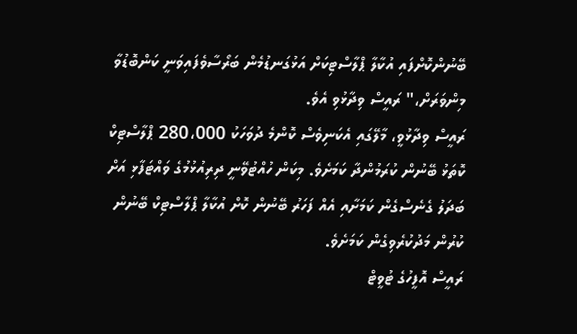ބޭނުންކޮށްފައި އުކާލާ ޕްލާސްޓިކަށް އަޅުގަނޑުމެން ބަރޯސާވެފައިވަނީ ކަންބޮޑުވާ މިންވަރަށް،" ރައީސް ވިދާޅުވި އެވެ.
ރައީސް ވިދާޅުވީ، މާލޭގައި އެކަނިވެސް ކޮންމެ ދުވަހަކު 280،000 ޕްލާސްޓިކް ކޮތަޅު ބޭނުން ކުރަމުންދާ ކަމަށެވެ. މިކަން ހުއްޓުވޭނީ ދިރިއުޅުމުގެ ވައްޓަފާޅި އަށް ބަދަލު ގެނެސްގެން ކަމަށާއި އެއް ފަހަރު ބޭނުން ކޮށް އުކާލާ ޕްލާސްޓިކް ބޭނުން ކުރުން މަދުކުރެވިގެން ކަމަށެވެ.
ރައީސް އޮފީހުގެ ޓުވީޓް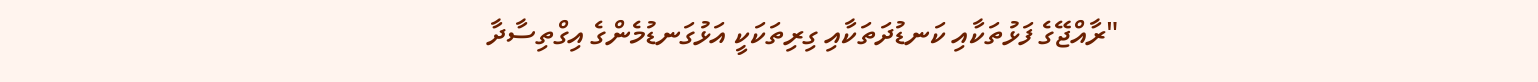"ރާއްޖޭގެ ފަޅުތަކާއި ކަނޑުދަތަކާއި ގިރިތަކަކީ އަޅުގަނޑުމެންގެ އިގްތިސާދާ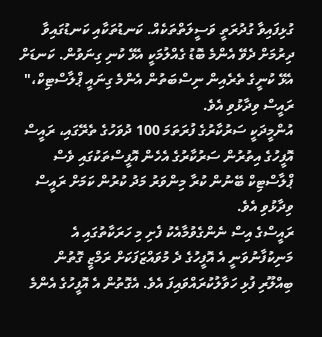ގުޅިފައިވާ ގުދުރަތީ ވަސީލަތްތަކެއް. ކަނޑުތަކާއި ކަނޑުގައިވާ ދިރުމަށް ދެވޭ އެންމެ ބޮޑު ގެއްލުމަކީ އެޅޭ ކުނި ގިނަވުން. ކަނޑަށް އެޅޭ ކުނީގެ ތެރެއިން ނިސްބަތުން އެންމެ ގިނައީ ޕްލާސްޓިކް،" ރައީސް ވިދާޅުވި އެވެ.
އުންމީދަކީ ސަރުކާރުގެ ފުރަތަމަ 100 ދުވަހުގެ ތެރޭގައި، ރައީސް އޮފީހުގެ އިތުރުން ސަރުކާރުގެ އެހެން އޮފީސްތަކުގައި ވެސް ޕްލާސްޓިކް ބޭނުން ކުރާ މިންވަރު މަދު ކުރުން ކަމަށް ރައީސް ވިދާޅުވި އެވެ.
ރައީސްގެ އިސް ނެންގެވުމާއެކު ފެށި މި ހަރަކާތުގައި އެ މަނިކުފާނުވަނީ އެ އޮފީހުގެ ދެ މުވައްޒަފަކަށް ރަމްޒީ ގޮތުން ބިއްލޫރި ފުޅި ހަވާލުކުރައްވައިފަ އެވެ. އެގޮތުން އެ އޮފީހުގެ އެންމެ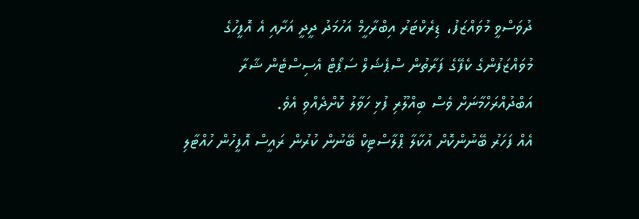ދުވަސްވީ މުވައްޒަފު، ޑިރެކްޓަރު އިބްރާހީމް އަހުމަދު ދީދީ އަށާއި އެ އޮފީހުގެ މުވައްޒަފުންގެ ކެފޭގެ ފަރާތުން ސްޕެޝަލް ސަޕޯޓް އެސިސްޓެން ޝާރާ އަބްދުއްރަހްމާނަށް ވެސް ބިއްލޫރި ފުޅި ހަވާލު ކޮށްދެއްވި އެވެ.
އެއް ފަހަރު ބޭނުންކޮށް އުކާލާ ޕްލާސްޓިކް ބޭނުން ކުރުން ރައީސް އޮފީހުން ހުއްޓާލި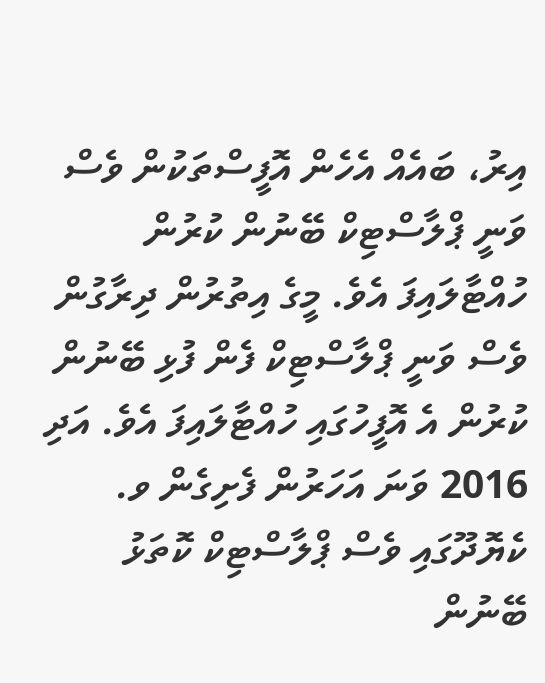އިރު، ބައެއް އެހެން އޮފީސްތަކުން ވެސް ވަނީ ޕްލާސްޓިކް ބޭނުން ކުރުން ހުއްޓާލައިފަ އެވެ. މީގެ އިތުރުން ދިރާގުން ވެސް ވަނީ ޕްލާސްޓިކް ފެން ފުޅި ބޭނުން ކުރުން އެ އޮފީހުގައި ހުއްޓާލައިފަ އެވެ. އަދި 2016 ވަނަ އަހަރުން ފެށިގެން ވ. ކެޔޮދޫގައި ވެސް ޕްލާސްޓިކް ކޮތަޅު ބޭނުން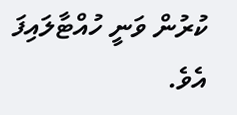ކުރުން ވަނީ ހުއްޓާލައިފަ އެވެ.